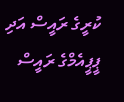ކުރީގެ ރައީސް އަދި ޕީޕީއެމްގެ ރައީސް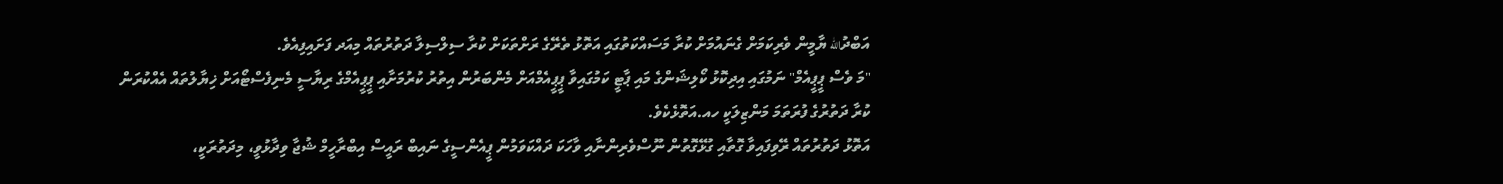އަބްދުالله ޔާމީން ވެރިކަމަށް ގެނައުމަށް ކުރާ މަސައްކަތުގައި އަތޮޅު ތެރޭގެ ރަށްތަކަށް ކުރާ ސިލްސިލާ ދަތުރުތައް މިއަދ ފަށައިފިއެވެ.
"މަ ވެސް ޕީޕީއެމް" ނަމުގައި އިދިކޮޅު ކޯލިޝަންގެ މައި ޕާޓީ ކަމުގައިވާ ޕީޕީއެމްއަށް މެންބަރުން އިތުރު ކުރުމަށާއި ޕީޕީއެމްގެ ރިޔާސީ މެނިފެސްޓޯއަށް ޚިޔާލުތައް އެއްކުރަން ކުރާ ދަތުރުގެ ފުރަތަމަ މަންޒިލަކީ ހއ.އަތޮޅެކެވެ.
އަތޮޅު ދަތުރުތައް ރޭވިފައިވާ ގޮތާއި ގުޅޭގޮތުން ނޫސްވެރިންނާއި ވާހަކަ ދައްކަވަމުން ޕީއެންސީގެ ނައިބް ރައީސް އިބްރާހީމް ޝުޖާ ވިދާޅުވީ، މިދަތުރަކީ،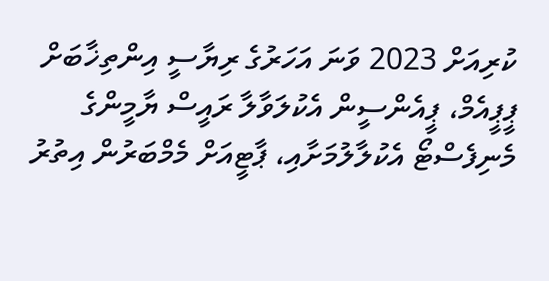ކުރިއަށް 2023 ވަނަ އަހަރުގެ ރިޔާސީ އިންތިޚާބަށް ޕީޕީއެމް، ޕީއެންސީން އެކުލަވާލާ ރައީސް ޔާމީންގެ މެނިފެސްޓޯ އެކުލާލުމަށާއި، ޕާޓީއަށް މެމްބަރުން އިތުރު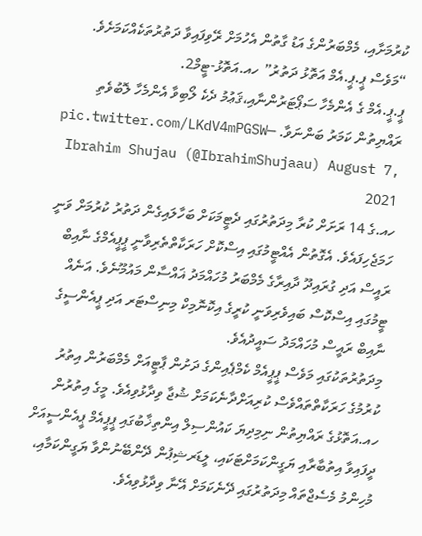ކުރުމަށާއި، މެމްބަރުންގެ އަޑު ގާތުން އެހުމަށް ރޭވިފައިވާ ދަތުރުތަކެއްކަމަށެވެ.
“މަވެސް ޕީ.ޕީ.އެމް އަތޮޅު ދަތުރު” ހއ.އަތޮޅު-ޓީމް2.
ޕީ.ޕީ.އެމް ގެ އެންމެހާ ސަޕޯޓަރުންނާއި،ޤަޢުމު ދެކެ ލޯބިވާ އެންމެހާ ލޮބުވެތި ރައްޔިތުން ކަމަރު ބަންނަވާ. pic.twitter.com/LKdV4mPGSW— Ibrahim Shujau (@IbrahimShujaau) August 7, 2021
ހއ.ގެ 14 ރަށަށް ކުރާ މިދަތުރުގައި ދެޓީމަކަށް ބަހާލައިގެން ދަތުރު ކުރުމަށް ވަނީ ހަމަޖެހިފައެވެ. އެގޮތުން އެއްޓީމުގައި އިސްކޮށް ހަރަކާތްތެރިވާނީ ޕީޕީއެމްގެ ނާއިބް ރައީސް އަދި ގުރައިދޫ ދާއިރާގެ މެމްބަރު މުހައްމަދު ޣައްސާން މައުމޫނެވެ. އަނެއް ޓީމުގައި އިސްކޮސް ބައިވެރިވަނީ ކުރީގެ އިކޮނޮމިކް މިނިސްޓަރ އަދި ޕީއެންސީގެ ނާއިބް ރައީސް މުހައްމަދު ސައީދުއެވެ.
މިދަތުރުތަކުގައި މަވެސް ޕީޕީއެމް ކެމްޕެއިންގެ ދަށުން ޕާޓީއަށް މެމްބަރުން އިތުރު ކުރުމުގެ ހަރަކާތްތައްވެސް ކުރިއަށްދާނެކަމަށް ޝުޖާ ވިދާޅުވިއެވެ. މީގެ އިތުރުން ހއ.އަތޮޅުގެ ރައްޔިތުން ނިމިދިޔަ ކައުންސިލް އިންތިޚާބުގައި ޕީޕީއެމް ޕީއެންސީއަށް ދީފައިވާ އިތުބާރާއި ޔަގީންކަމަށްޓަކައި، ލީޑަރޝިޕުން ދޭންބޭނުންވާ ޔަގީންކަމާއި، މުހިންމު މެސެޖްތައް މިދަތުރުގައި ދޭނެކަމަށް އޭނާ ވިދާޅުވިއެވެ.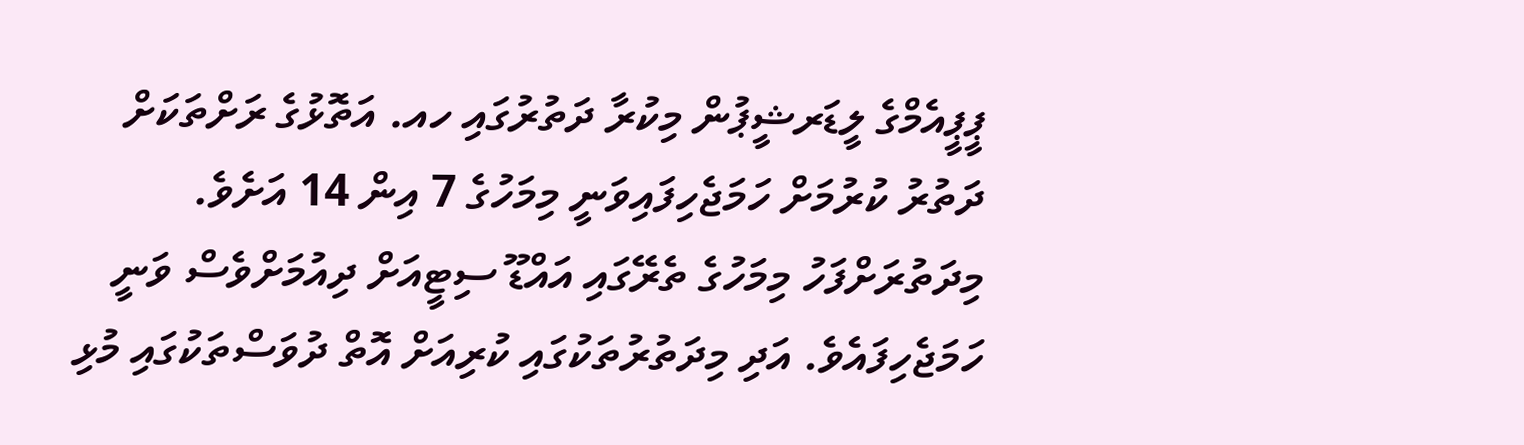ޕީޕީއެމްގެ ލީޑަރޝީޕުން މިކުރާ ދަތުރުގައި ހއ. އަތޮޅުގެ ރަށްތަކަށް ދަތުރު ކުރުމަށް ހަމަޖެހިފައިވަނީ މިމަހުގެ 7 އިން 14 އަށެވެ. މިދަތުރަށްފަހު މިމަހުގެ ތެރޭގައި އައްޑޫ ސިޓީއަށް ދިއުމަށްވެސް ވަނީ ހަމަޖެހިފައެވެ. އަދި މިދަތުރުތަކުގައި ކުރިއަށް އޮތް ދުވަސްތަކުގައި މުޅި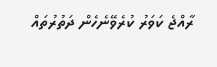ރާއްޖެ ކަވަރު ކުރެވޭނެހެން ދަތުރުތައް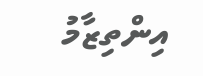އިންތިޒާމު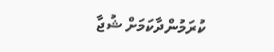ކުރަމުންދާކަމަށް ޝުޖާ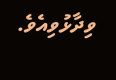ވިދާޅުވިއެވެ.